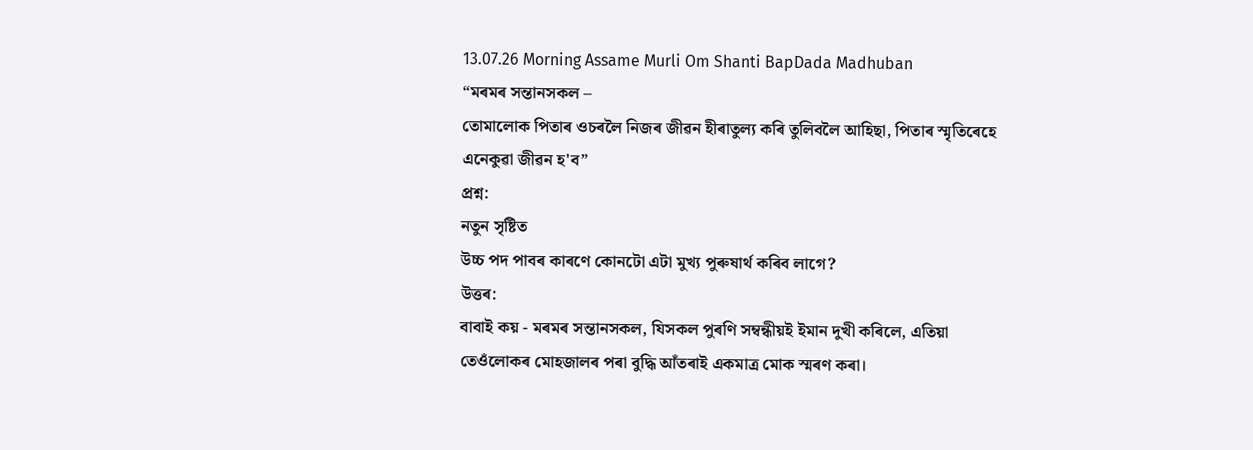13.07.26 Morning Assame Murli Om Shanti BapDada Madhuban
“মৰমৰ সন্তানসকল –
তোমালোক পিতাৰ ওচৰলৈ নিজৰ জীৱন হীৰাতুল্য কৰি তুলিবলৈ আহিছা, পিতাৰ স্মৃতিৰেহে
এনেকুৱা জীৱন হ'ব”
প্ৰশ্ন:
নতুন সৃষ্টিত
উচ্চ পদ পাবৰ কাৰণে কোনটো এটা মুখ্য পুৰুষাৰ্থ কৰিব লাগে?
উত্তৰ:
বাবাই কয় - মৰমৰ সন্তানসকল, যিসকল পুৰণি সম্বন্ধীয়ই ইমান দুখী কৰিলে, এতিয়া
তেওঁলোকৰ মোহজালৰ পৰা বুদ্ধি আঁতৰাই একমাত্ৰ মোক স্মৰণ কৰা।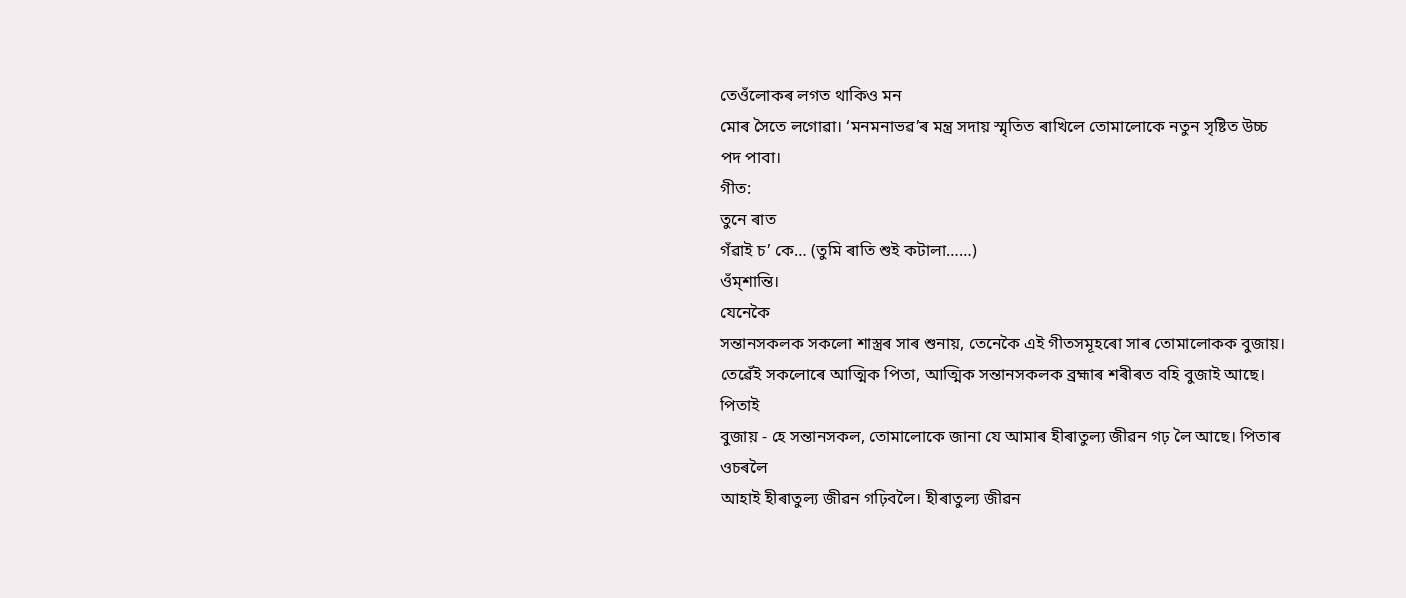তেওঁলোকৰ লগত থাকিও মন
মোৰ সৈতে লগোৱা। ‘মনমনাভৱ’ৰ মন্ত্ৰ সদায় স্মৃতিত ৰাখিলে তোমালোকে নতুন সৃষ্টিত উচ্চ
পদ পাবা।
গীত:
তুনে ৰাত
গঁৱাই চ’ কে… (তুমি ৰাতি শুই কটালা……)
ওঁম্শান্তি।
যেনেকৈ
সন্তানসকলক সকলো শাস্ত্ৰৰ সাৰ শুনায়, তেনেকৈ এই গীতসমূহৰো সাৰ তোমালোকক বুজায়।
তেৱেঁই সকলোৰে আত্মিক পিতা, আত্মিক সন্তানসকলক ব্ৰহ্মাৰ শৰীৰত বহি বুজাই আছে। পিতাই
বুজায় - হে সন্তানসকল, তোমালোকে জানা যে আমাৰ হীৰাতুল্য জীৱন গঢ় লৈ আছে। পিতাৰ ওচৰলৈ
আহাই হীৰাতুল্য জীৱন গঢ়িবলৈ। হীৰাতুল্য জীৱন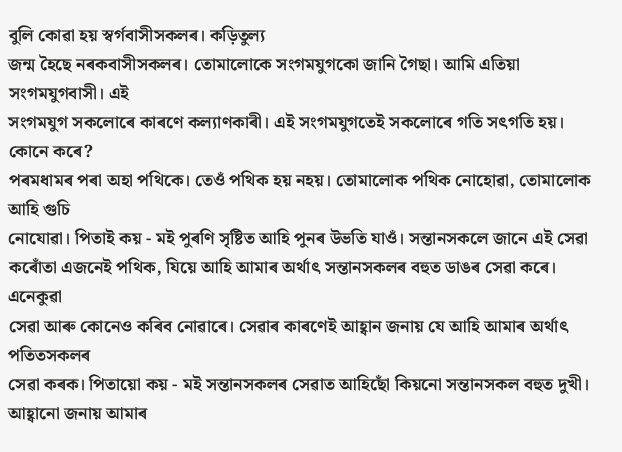বুলি কোৱা হয় স্বৰ্গবাসীসকলৰ। কড়িতুল্য
জন্ম হৈছে নৰকবাসীসকলৰ। তোমালোকে সংগমযুগকো জানি গৈছা। আমি এতিয়া সংগমযুগবাসী। এই
সংগমযুগ সকলোৰে কাৰণে কল্যাণকাৰী। এই সংগমযুগতেই সকলোৰে গতি সৎগতি হয়। কোনে কৰে?
পৰমধামৰ পৰা অহা পথিকে। তেওঁ পথিক হয় নহয়। তোমালোক পথিক নোহোৱা, তোমালোক আহি গুচি
নোযোৱা। পিতাই কয় - মই পুৰণি সৃষ্টিত আহি পুনৰ উভতি যাওঁ। সন্তানসকলে জানে এই সেৱা
কৰোঁতা এজনেই পথিক, যিয়ে আহি আমাৰ অৰ্থাৎ সন্তানসকলৰ বহুত ডাঙৰ সেৱা কৰে। এনেকুৱা
সেৱা আৰু কোনেও কৰিব নোৱাৰে। সেৱাৰ কাৰণেই আহ্বান জনায় যে আহি আমাৰ অৰ্থাৎ পতিতসকলৰ
সেৱা কৰক। পিতায়ো কয় - মই সন্তানসকলৰ সেৱাত আহিছোঁ কিয়নো সন্তানসকল বহুত দুখী।
আহ্বানো জনায় আমাৰ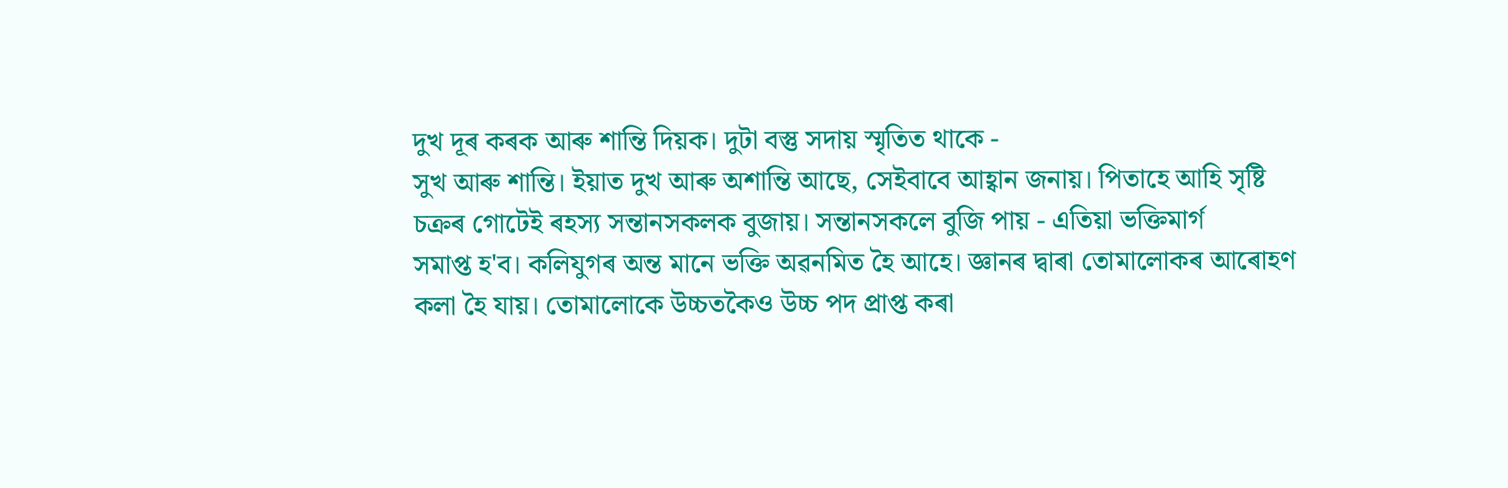দুখ দূৰ কৰক আৰু শান্তি দিয়ক। দুটা বস্তু সদায় স্মৃতিত থাকে -
সুখ আৰু শান্তি। ইয়াত দুখ আৰু অশান্তি আছে, সেইবাবে আহ্বান জনায়। পিতাহে আহি সৃষ্টি
চক্ৰৰ গোটেই ৰহস্য সন্তানসকলক বুজায়। সন্তানসকলে বুজি পায় - এতিয়া ভক্তিমাৰ্গ
সমাপ্ত হ'ব। কলিযুগৰ অন্ত মানে ভক্তি অৱনমিত হৈ আহে। জ্ঞানৰ দ্বাৰা তোমালোকৰ আৰোহণ
কলা হৈ যায়। তোমালোকে উচ্চতকৈও উচ্চ পদ প্ৰাপ্ত কৰা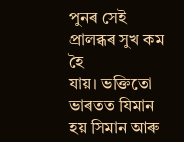পুনৰ সেই প্ৰালব্ধৰ সুখ কম হৈ
যায়। ভক্তিতো ভাৰতত যিমান হয় সিমান আৰু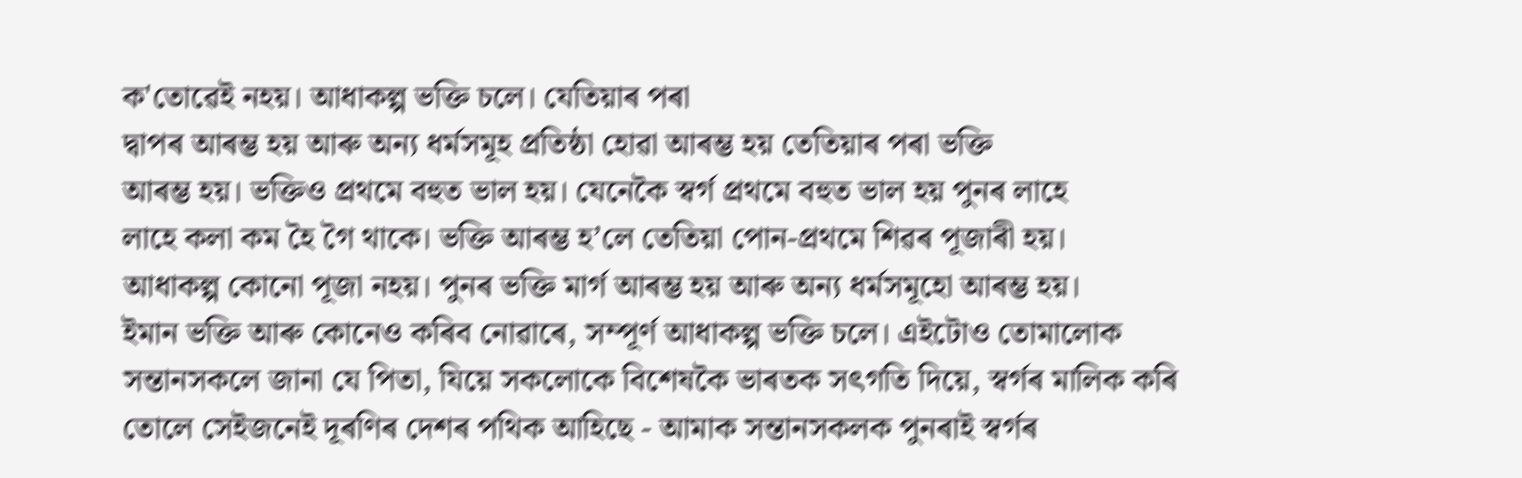ক'তোৱেই নহয়। আধাকল্প ভক্তি চলে। যেতিয়াৰ পৰা
দ্বাপৰ আৰম্ভ হয় আৰু অন্য ধৰ্মসমূহ প্ৰতিষ্ঠা হোৱা আৰম্ভ হয় তেতিয়াৰ পৰা ভক্তি
আৰম্ভ হয়। ভক্তিও প্ৰথমে বহুত ভাল হয়। যেনেকৈ স্বৰ্গ প্ৰথমে বহুত ভাল হয় পুনৰ লাহে
লাহে কলা কম হৈ গৈ থাকে। ভক্তি আৰম্ভ হ’লে তেতিয়া পোন-প্ৰথমে শিৱৰ পূজাৰী হয়।
আধাকল্প কোনো পূজা নহয়। পুনৰ ভক্তি মাৰ্গ আৰম্ভ হয় আৰু অন্য ধৰ্মসমূহো আৰম্ভ হয়।
ইমান ভক্তি আৰু কোনেও কৰিব নোৱাৰে, সম্পূৰ্ণ আধাকল্প ভক্তি চলে। এইটোও তোমালোক
সন্তানসকলে জানা যে পিতা, যিয়ে সকলোকে বিশেষকৈ ভাৰতক সৎগতি দিয়ে, স্বৰ্গৰ মালিক কৰি
তোলে সেইজনেই দূৰণিৰ দেশৰ পথিক আহিছে - আমাক সন্তানসকলক পুনৰাই স্বৰ্গৰ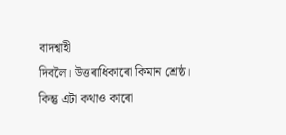বাদশ্বাহী
দিবলৈ। উত্তৰাধিকাৰো কিমান শ্ৰেষ্ঠ। কিন্তু এটা কথাও কাৰো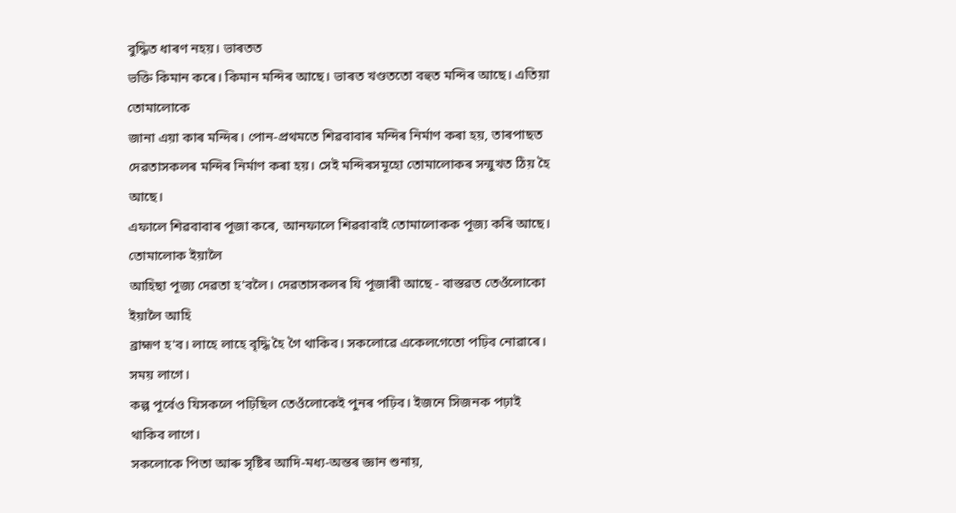বুদ্ধিত ধাৰণ নহয়। ভাৰতত
ভক্তি কিমান কৰে। কিমান মন্দিৰ আছে। ভাৰত খণ্ডততো বহুত মন্দিৰ আছে। এতিয়া তোমালোকে
জানা এয়া কাৰ মন্দিৰ। পোন-প্ৰথমতে শিৱবাবাৰ মন্দিৰ নিৰ্মাণ কৰা হয়, তাৰপাছত
দেৱতাসকলৰ মন্দিৰ নিৰ্মাণ কৰা হয়। সেই মন্দিৰসমূহো তোমালোকৰ সন্মুখত ঠিয় হৈ আছে।
এফালে শিৱবাবাৰ পূজা কৰে, আনফালে শিৱবাবাই তোমালোকক পূজ্য কৰি আছে। তোমালোক ইয়ালৈ
আহিছা পূজ্য দেৱতা হ'বলৈ। দেৱতাসকলৰ যি পূজাৰী আছে - বাস্তৱত তেওঁলোকো ইয়ালৈ আহি
ব্ৰাহ্মণ হ'ব। লাহে লাহে বৃদ্ধি হৈ গৈ থাকিব। সকলোৱে একেলগেতো পঢ়িব নোৱাৰে। সময় লাগে।
কল্প পূৰ্বেও যিসকলে পঢ়িছিল তেওঁলোকেই পুনৰ পঢ়িব। ইজনে সিজনক পঢ়াই থাকিব লাগে।
সকলোকে পিতা আৰু সৃষ্টিৰ আদি-মধ্য-অন্তৰ জ্ঞান শুনায়,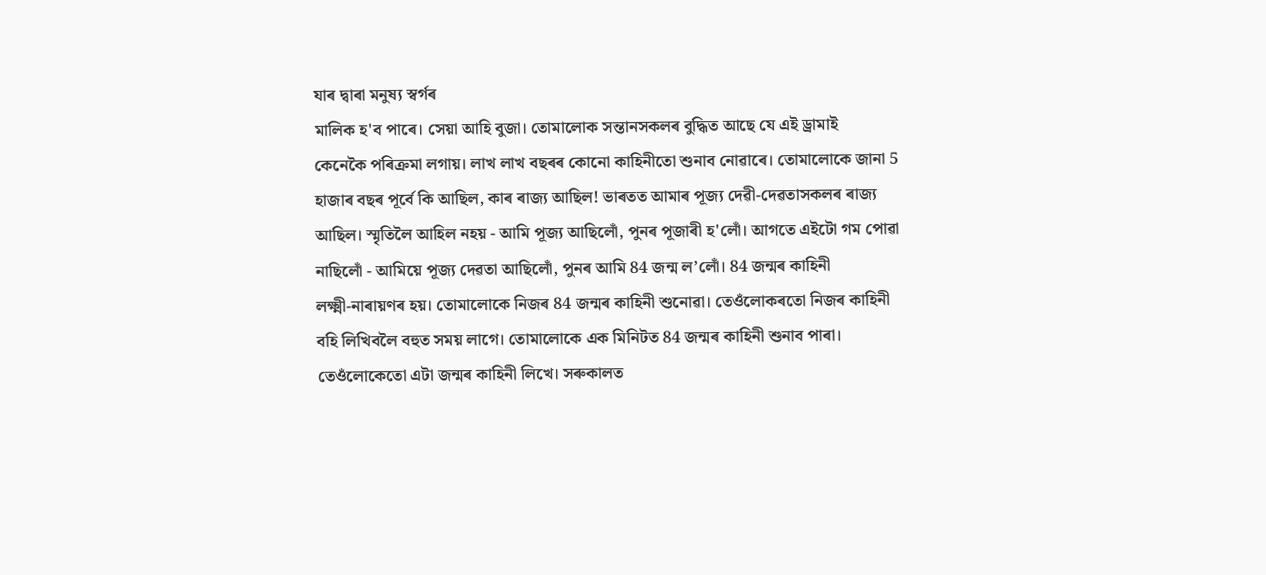যাৰ দ্বাৰা মনুষ্য স্বৰ্গৰ
মালিক হ'ব পাৰে। সেয়া আহি বুজা। তোমালোক সন্তানসকলৰ বুদ্ধিত আছে যে এই ড্ৰামাই
কেনেকৈ পৰিক্ৰমা লগায়। লাখ লাখ বছৰৰ কোনো কাহিনীতো শুনাব নোৱাৰে। তোমালোকে জানা 5
হাজাৰ বছৰ পূৰ্বে কি আছিল, কাৰ ৰাজ্য আছিল! ভাৰতত আমাৰ পূজ্য দেৱী-দেৱতাসকলৰ ৰাজ্য
আছিল। স্মৃতিলৈ আহিল নহয় - আমি পূজ্য আছিলোঁ, পুনৰ পূজাৰী হ'লোঁ। আগতে এইটো গম পোৱা
নাছিলোঁ - আমিয়ে পূজ্য দেৱতা আছিলোঁ, পুনৰ আমি 84 জন্ম ল’লোঁ। 84 জন্মৰ কাহিনী
লক্ষ্মী-নাৰায়ণৰ হয়। তোমালোকে নিজৰ 84 জন্মৰ কাহিনী শুনোৱা। তেওঁলোকৰতো নিজৰ কাহিনী
বহি লিখিবলৈ বহুত সময় লাগে। তোমালোকে এক মিনিটত 84 জন্মৰ কাহিনী শুনাব পাৰা।
তেওঁলোকেতো এটা জন্মৰ কাহিনী লিখে। সৰুকালত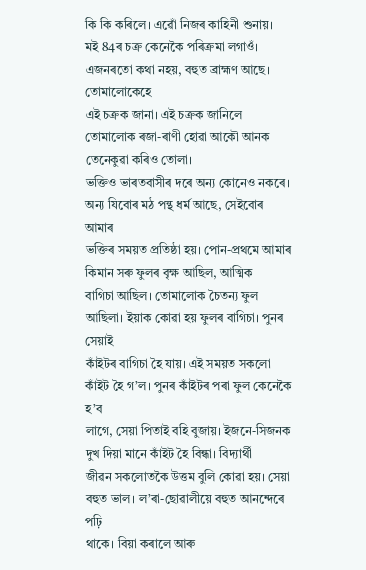কি কি কৰিলে। এৱোঁ নিজৰ কাহিনী শুনায়।
মই 84ৰ চক্ৰ কেনেকৈ পৰিক্ৰমা লগাওঁ। এজনৰতো কথা নহয়, বহুত ব্ৰাহ্মণ আছে। তোমালোকেহে
এই চক্ৰক জানা। এই চক্ৰক জানিলে তোমালোক ৰজা-ৰাণী হোৱা আকৌ আনক তেনেকুৱা কৰিও তোলা।
ভক্তিও ভাৰতবাসীৰ দৰে অন্য কোনেও নকৰে। অন্য যিবোৰ মঠ পন্থ ধৰ্ম আছে, সেইবোৰ আমাৰ
ভক্তিৰ সময়ত প্ৰতিষ্ঠা হয়। পোন-প্ৰথমে আমাৰ কিমান সৰু ফুলৰ বৃক্ষ আছিল, আত্মিক
বাগিচা আছিল। তোমালোক চৈতন্য ফুল আছিলা। ইয়াক কোৱা হয় ফুলৰ বাগিচা। পুনৰ সেয়াই
কাঁইটৰ বাগিচা হৈ যায়। এই সময়ত সকলো কাঁইট হৈ গ’ল। পুনৰ কাঁইটৰ পৰা ফুল কেনেকৈ হ’ব
লাগে, সেয়া পিতাই বহি বুজায়। ইজনে-সিজনক দুখ দিয়া মানে কাঁইট হৈ বিন্ধা। বিদ্যাৰ্থী
জীৱন সকলোতকৈ উত্তম বুলি কোৱা হয়। সেয়া বহুত ভাল। ল’ৰা-ছোৱালীয়ে বহুত আনন্দেৰে পঢ়ি
থাকে। বিয়া কৰালে আৰু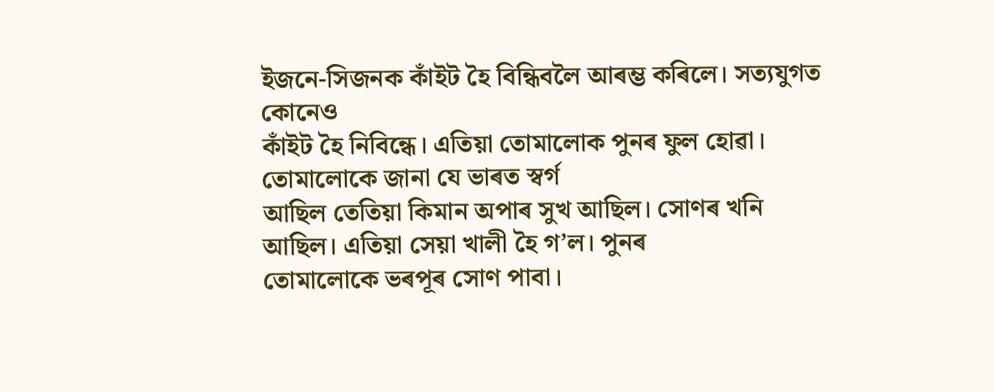ইজনে-সিজনক কাঁইট হৈ বিন্ধিবলৈ আৰম্ভ কৰিলে। সত্যযুগত কোনেও
কাঁইট হৈ নিবিন্ধে। এতিয়া তোমালোক পুনৰ ফুল হোৱা। তোমালোকে জানা যে ভাৰত স্বৰ্গ
আছিল তেতিয়া কিমান অপাৰ সুখ আছিল। সোণৰ খনি আছিল। এতিয়া সেয়া খালী হৈ গ’ল। পুনৰ
তোমালোকে ভৰপূৰ সোণ পাবা।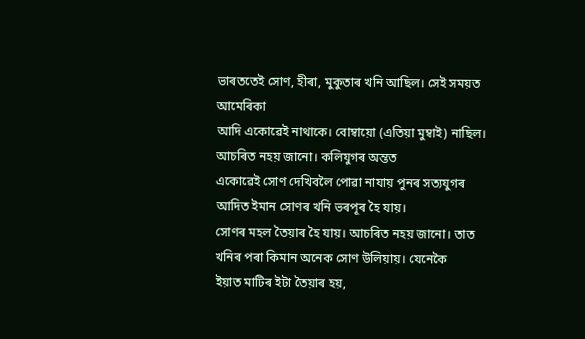ভাৰততেই সোণ, হীৰা, মুকুতাৰ খনি আছিল। সেই সময়ত আমেৰিকা
আদি একোৱেই নাথাকে। বোম্বায়ো (এতিয়া মুম্বাই) নাছিল। আচৰিত নহয় জানো। কলিযুগৰ অন্তত
একোৱেই সোণ দেখিবলৈ পোৱা নাযায় পুনৰ সত্যযুগৰ আদিত ইমান সোণৰ খনি ভৰপূৰ হৈ যায়।
সোণৰ মহল তৈয়াৰ হৈ যায়। আচৰিত নহয় জানো। তাত খনিৰ পৰা কিমান অনেক সোণ উলিয়ায়। যেনেকৈ
ইয়াত মাটিৰ ইটা তৈয়াৰ হয়,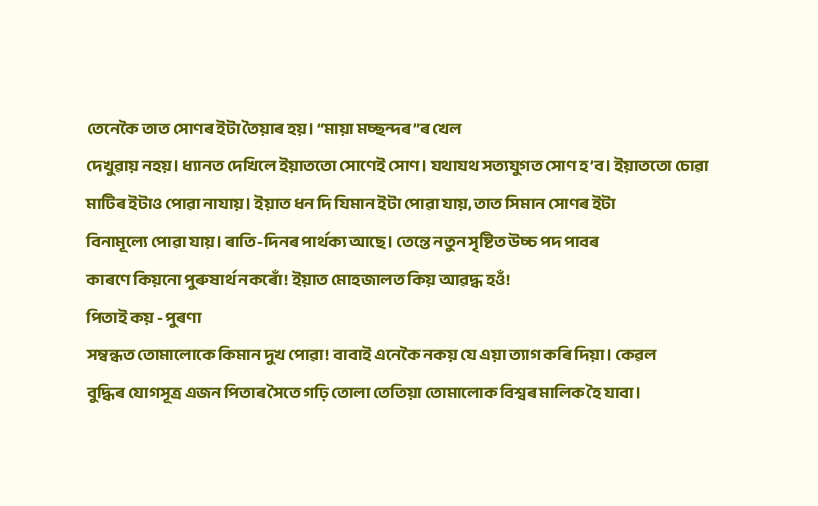তেনেকৈ তাত সোণৰ ইটা তৈয়াৰ হয়। “মায়া মচ্ছন্দৰ”ৰ খেল
দেখুৱায় নহয়। ধ্যানত দেখিলে ইয়াততো সোণেই সোণ। যথাযথ সত্যযুগত সোণ হ’ব। ইয়াততো চোৱা
মাটিৰ ইটাও পোৱা নাযায়। ইয়াত ধন দি যিমান ইটা পোৱা যায়, তাত সিমান সোণৰ ইটা
বিনামূল্যে পোৱা যায়। ৰাতি-দিনৰ পাৰ্থক্য আছে। তেন্তে নতুন সৃষ্টিত উচ্চ পদ পাবৰ
কাৰণে কিয়নো পুৰুষাৰ্থ নকৰোঁ! ইয়াত মোহজালত কিয় আৱদ্ধ হওঁ!
পিতাই কয় - পুৰণা
সম্বন্ধত তোমালোকে কিমান দুখ পোৱা! বাবাই এনেকৈ নকয় যে এয়া ত্যাগ কৰি দিয়া। কেৱল
বুদ্ধিৰ যোগসূত্ৰ এজন পিতাৰ সৈতে গঢ়ি তোলা তেতিয়া তোমালোক বিশ্বৰ মালিক হৈ যাবা।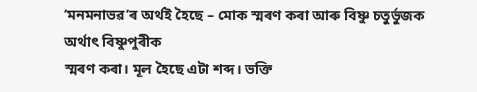‘মনমনাভৱ’ৰ অৰ্থই হৈছে – মোক স্মৰণ কৰা আৰু বিষ্ণু চতুৰ্ভুজক অৰ্থাৎ বিষ্ণুপুৰীক
স্মৰণ কৰা। মূল হৈছে এটা শব্দ। ভক্তি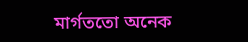মাৰ্গততো অনেক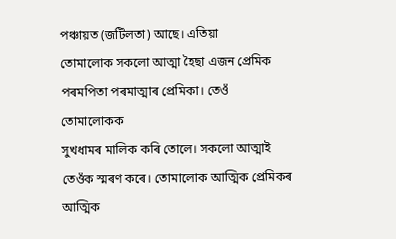পঞ্চায়ত (জটিলতা) আছে। এতিয়া
তোমালোক সকলো আত্মা হৈছা এজন প্ৰেমিক পৰমপিতা পৰমাত্মাৰ প্ৰেমিকা। তেওঁ তোমালোকক
সুখধামৰ মালিক কৰি তোলে। সকলো আত্মাই তেওঁক স্মৰণ কৰে। তোমালোক আত্মিক প্ৰেমিকৰ
আত্মিক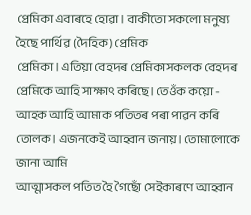প্ৰেমিকা এবাৰহে হোৱা। বাকীতো সকলো মনুষ্য হৈছে পাৰ্থিৱ (দৈহিক) প্ৰেমিক
প্ৰেমিকা। এতিয়া বেহদৰ প্ৰেমিকাসকলক বেহদৰ প্ৰেমিকে আহি সাক্ষাৎ কৰিছে। তেওঁক কয়ো -
আহক আহি আমাক পতিতৰ পৰা পাৱন কৰি তোলক। এজনকেই আহ্বান জনায়। তোমালোকে জানা আমি
আত্মাসকল পতিত হৈ গৈছোঁ সেইকাৰণে আহ্বান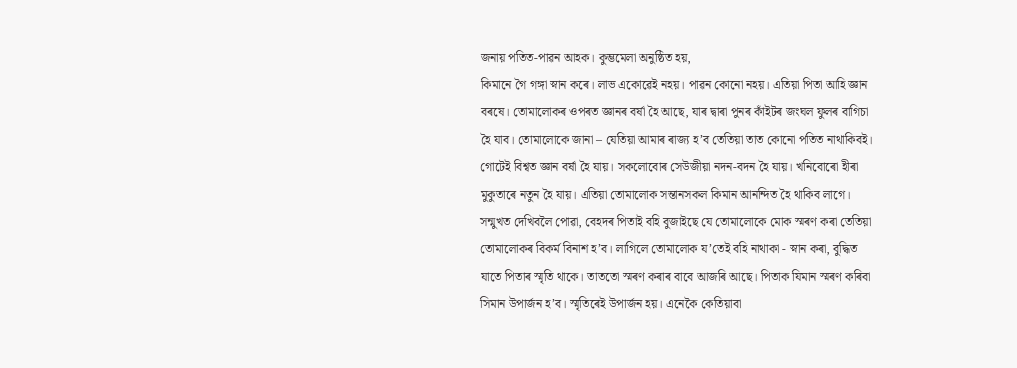জনায় পতিত-পাৱন আহক। কুম্ভমেলা অনুষ্ঠিত হয়,
কিমানে গৈ গঙ্গা স্নান কৰে। লাভ একোৱেই নহয়। পাৱন কোনো নহয়। এতিয়া পিতা আহি জ্ঞান
বৰষে। তোমালোকৰ ওপৰত জ্ঞানৰ বৰ্ষা হৈ আছে, যাৰ দ্বাৰা পুনৰ কাঁইটৰ জংঘল ফুলৰ বাগিচা
হৈ যাব। তোমালোকে জানা – যেতিয়া আমাৰ ৰাজ্য হ’ব তেতিয়া তাত কোনো পতিত নাথাকিবই।
গোটেই বিশ্বত জ্ঞান বৰ্ষা হৈ যায়। সকলোবোৰ সেউজীয়া নদন-বদন হৈ যায়। খনিবোৰো হীৰা
মুকুতাৰে নতুন হৈ যায়। এতিয়া তোমালোক সন্তানসকল কিমান আনন্দিত হৈ থাকিব লাগে।
সন্মুখত দেখিবলৈ পোৱা, বেহদৰ পিতাই বহি বুজাইছে যে তোমালোকে মোক স্মৰণ কৰা তেতিয়া
তোমালোকৰ বিকৰ্ম বিনাশ হ’ব। লাগিলে তোমালোক য’তেই বহি নাথাকা - স্নান কৰা, বুদ্ধিত
যাতে পিতাৰ স্মৃতি থাকে। তাততো স্মৰণ কৰাৰ বাবে আজৰি আছে। পিতাক যিমান স্মৰণ কৰিবা
সিমান উপাৰ্জন হ’ব। স্মৃতিৰেই উপাৰ্জন হয়। এনেকৈ কেতিয়াবা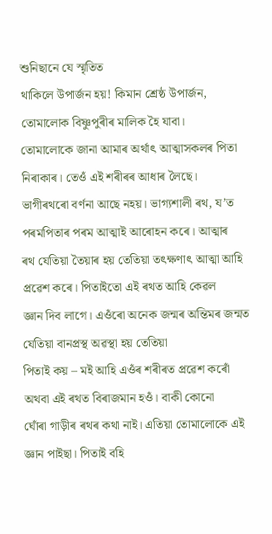শুনিছানে যে স্মৃতিত
থাকিলে উপাৰ্জন হয়! কিমান শ্ৰেষ্ঠ উপাৰ্জন, তোমালোক বিষ্ণুপুৰীৰ মালিক হৈ যাবা।
তোমালোকে জানা আমাৰ অৰ্থাৎ আত্মাসকলৰ পিতা নিৰাকাৰ। তেওঁ এই শৰীৰৰ আধাৰ লৈছে।
ভাগীৰথৰো বৰ্ণনা আছে নহয়। ভাগ্যশালী ৰথ, য’ত পৰমপিতাৰ পৰম আত্মাই আৰোহন কৰে। আত্মাৰ
ৰথ যেতিয়া তৈয়াৰ হয় তেতিয়া তৎক্ষণাৎ আত্মা আহি প্ৰৱেশ কৰে। পিতাইতো এই ৰথত আহি কেৱল
জ্ঞান দিব লাগে। এওঁৰো অনেক জন্মৰ অন্তিমৰ জন্মত যেতিয়া বানপ্ৰস্থ অৱস্থা হয় তেতিয়া
পিতাই কয় – মই আহি এওঁৰ শৰীৰত প্ৰৱেশ কৰোঁ অথবা এই ৰথত বিৰাজমান হওঁ। বাকী কোনো
ঘোঁৰা গাড়ীৰ ৰথৰ কথা নাই। এতিয়া তোমালোকে এই জ্ঞান পাইছা। পিতাই বহি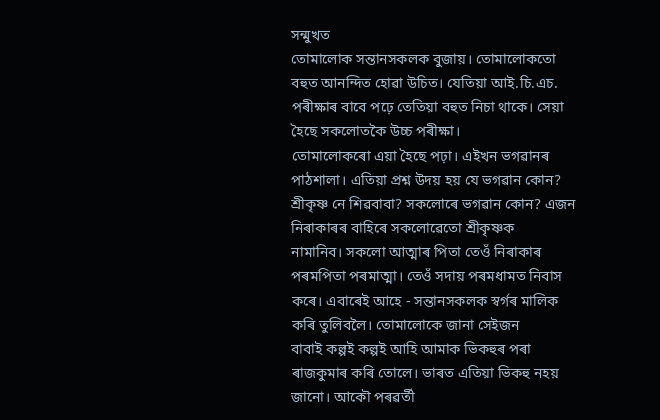সন্মুখত
তোমালোক সন্তানসকলক বুজায়। তোমালোকতো বহুত আনন্দিত হোৱা উচিত। যেতিয়া আই.চি.এচ.
পৰীক্ষাৰ বাবে পঢ়ে তেতিয়া বহুত নিচা থাকে। সেয়া হৈছে সকলোতকৈ উচ্চ পৰীক্ষা।
তোমালোকৰো এয়া হৈছে পঢ়া। এইখন ভগৱানৰ পাঠশালা। এতিয়া প্ৰশ্ন উদয় হয় যে ভগৱান কোন?
শ্ৰীকৃষ্ণ নে শিৱবাবা? সকলোৰে ভগৱান কোন? এজন নিৰাকাৰৰ বাহিৰে সকলোৱেতো শ্ৰীকৃষ্ণক
নামানিব। সকলো আত্মাৰ পিতা তেওঁ নিৰাকাৰ পৰমপিতা পৰমাত্মা। তেওঁ সদায় পৰমধামত নিবাস
কৰে। এবাৰেই আহে - সন্তানসকলক স্বৰ্গৰ মালিক কৰি তুলিবলৈ। তোমালোকে জানা সেইজন
বাবাই কল্পই কল্পই আহি আমাক ভিকহুৰ পৰা ৰাজকুমাৰ কৰি তোলে। ভাৰত এতিয়া ভিকহু নহয়
জানো। আকৌ পৰৱৰ্তী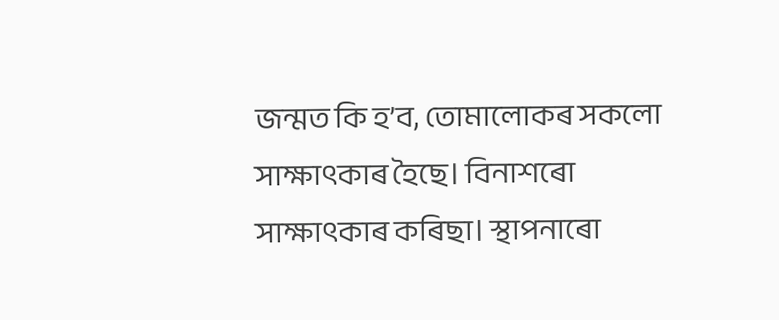জন্মত কি হ’ব, তোমালোকৰ সকলো সাক্ষাৎকাৰ হৈছে। বিনাশৰো
সাক্ষাৎকাৰ কৰিছা। স্থাপনাৰো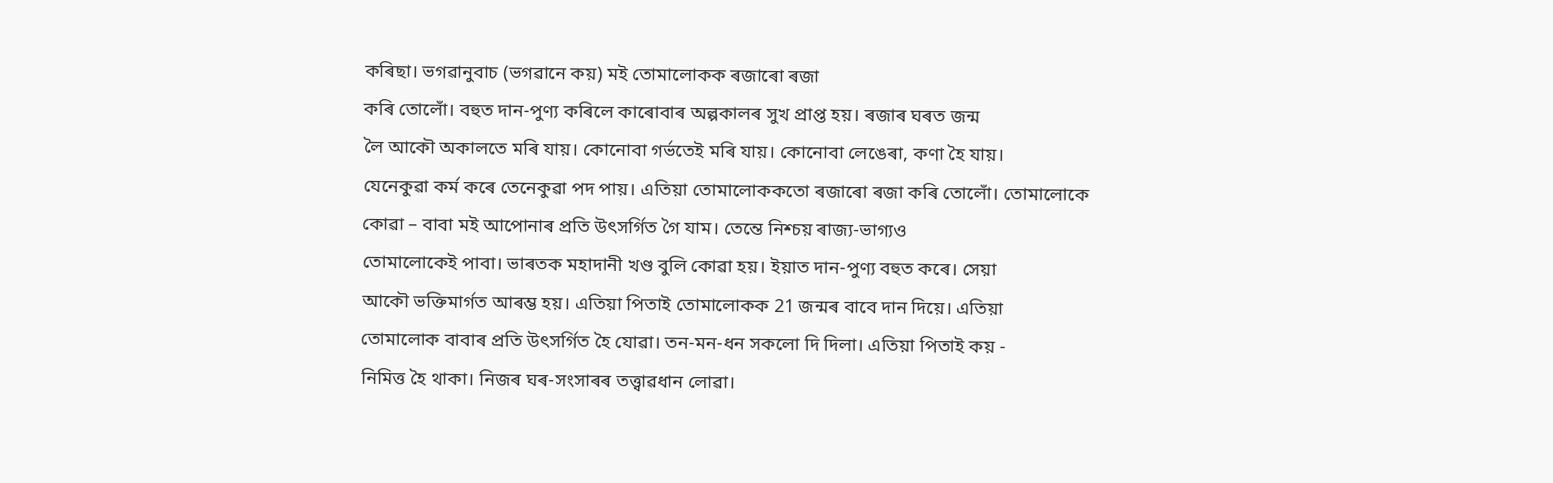কৰিছা। ভগৱানুবাচ (ভগৱানে কয়) মই তোমালোকক ৰজাৰো ৰজা
কৰি তোলোঁ। বহুত দান-পুণ্য কৰিলে কাৰোবাৰ অল্পকালৰ সুখ প্ৰাপ্ত হয়। ৰজাৰ ঘৰত জন্ম
লৈ আকৌ অকালতে মৰি যায়। কোনোবা গৰ্ভতেই মৰি যায়। কোনোবা লেঙেৰা, কণা হৈ যায়।
যেনেকুৱা কৰ্ম কৰে তেনেকুৱা পদ পায়। এতিয়া তোমালোককতো ৰজাৰো ৰজা কৰি তোলোঁ। তোমালোকে
কোৱা – বাবা মই আপোনাৰ প্ৰতি উৎসৰ্গিত গৈ যাম। তেন্তে নিশ্চয় ৰাজ্য-ভাগ্যও
তোমালোকেই পাবা। ভাৰতক মহাদানী খণ্ড বুলি কোৱা হয়। ইয়াত দান-পুণ্য বহুত কৰে। সেয়া
আকৌ ভক্তিমাৰ্গত আৰম্ভ হয়। এতিয়া পিতাই তোমালোকক 21 জন্মৰ বাবে দান দিয়ে। এতিয়া
তোমালোক বাবাৰ প্ৰতি উৎসৰ্গিত হৈ যোৱা। তন-মন-ধন সকলো দি দিলা। এতিয়া পিতাই কয় -
নিমিত্ত হৈ থাকা। নিজৰ ঘৰ-সংসাৰৰ তত্ত্বাৱধান লোৱা।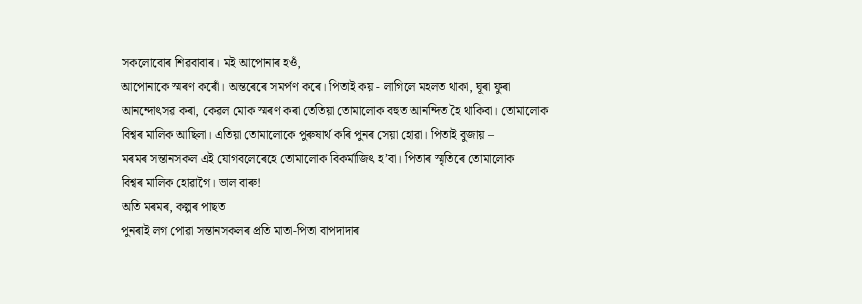সকলোবোৰ শিৱবাবাৰ। মই আপোনাৰ হওঁ,
আপোনাকে স্মৰণ কৰোঁ। অন্তৰেৰে সমৰ্পণ কৰে। পিতাই কয় - লাগিলে মহলত থাকা, ঘূৰা ফুৰা
আনন্দোৎসৱ কৰা, কেৱল মোক স্মৰণ কৰা তেতিয়া তোমালোক বহুত আনন্দিত হৈ থাকিবা। তোমালোক
বিশ্বৰ মালিক আছিলা। এতিয়া তোমালোকে পুৰুষাৰ্থ কৰি পুনৰ সেয়া হোৱা। পিতাই বুজায় –
মৰমৰ সন্তানসকল এই যোগবলেৰেহে তোমালোক বিকৰ্মাজিৎ হ’বা। পিতাৰ স্মৃতিৰে তোমালোক
বিশ্বৰ মালিক হোৱাগৈ। ভাল বাৰু!
অতি মৰমৰ, কল্পৰ পাছত
পুনৰাই লগ পোৱা সন্তানসকলৰ প্ৰতি মাতা-পিতা বাপদাদাৰ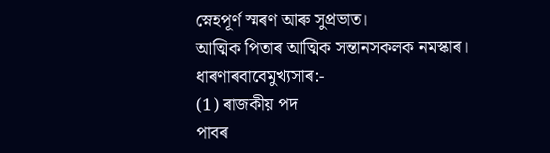স্নেহপূৰ্ণ স্মৰণ আৰু সুপ্ৰভাত।
আত্মিক পিতাৰ আত্মিক সন্তানসকলক নমস্কাৰ।
ধাৰণাৰবাবেমুখ্যসাৰ:-
(1) ৰাজকীয় পদ
পাবৰ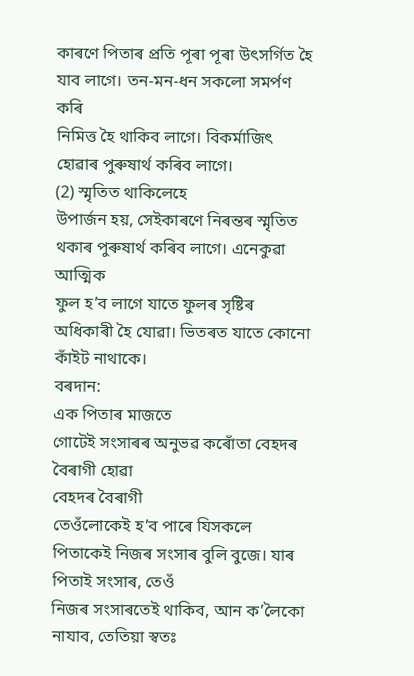কাৰণে পিতাৰ প্ৰতি পূৰা পূৰা উৎসৰ্গিত হৈ যাব লাগে। তন-মন-ধন সকলো সমৰ্পণ কৰি
নিমিত্ত হৈ থাকিব লাগে। বিকৰ্মাজিৎ হোৱাৰ পুৰুষাৰ্থ কৰিব লাগে।
(2) স্মৃতিত থাকিলেহে
উপাৰ্জন হয়, সেইকাৰণে নিৰন্তৰ স্মৃতিত থকাৰ পুৰুষাৰ্থ কৰিব লাগে। এনেকুৱা আত্মিক
ফুল হ’ব লাগে যাতে ফুলৰ সৃষ্টিৰ অধিকাৰী হৈ যোৱা। ভিতৰত যাতে কোনো কাঁইট নাথাকে।
বৰদান:
এক পিতাৰ মাজতে
গোটেই সংসাৰৰ অনুভৱ কৰোঁতা বেহদৰ বৈৰাগী হোৱা
বেহদৰ বৈৰাগী
তেওঁলোকেই হ’ব পাৰে যিসকলে পিতাকেই নিজৰ সংসাৰ বুলি বুজে। যাৰ পিতাই সংসাৰ, তেওঁ
নিজৰ সংসাৰতেই থাকিব, আন ক’লৈকো নাযাব, তেতিয়া স্বতঃ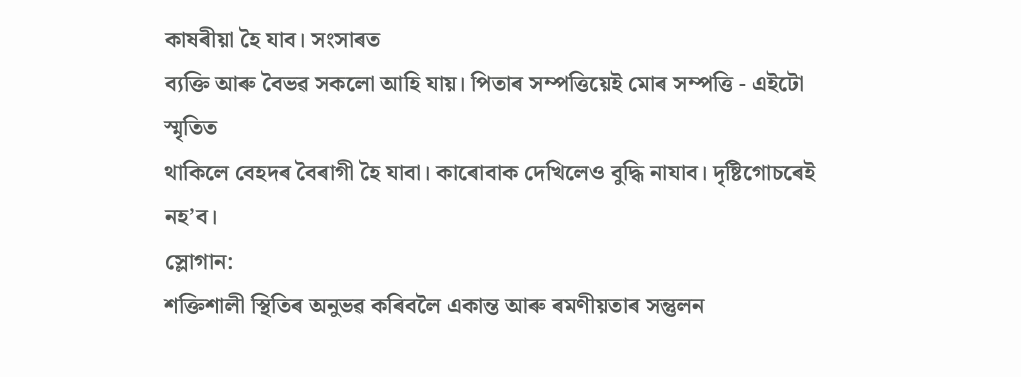কাষৰীয়া হৈ যাব। সংসাৰত
ব্যক্তি আৰু বৈভৱ সকলো আহি যায়। পিতাৰ সম্পত্তিয়েই মোৰ সম্পত্তি - এইটো স্মৃতিত
থাকিলে বেহদৰ বৈৰাগী হৈ যাবা। কাৰোবাক দেখিলেও বুদ্ধি নাযাব। দৃষ্টিগোচৰেই নহ’ব।
স্লোগান:
শক্তিশালী স্থিতিৰ অনুভৱ কৰিবলৈ একান্ত আৰু ৰমণীয়তাৰ সন্তুলন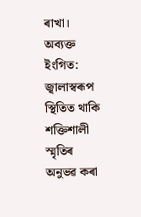ৰাখা।
অব্যক্ত ইংগিত:
জ্বালাস্বৰূপ স্থিতিত থাকি শক্তিশালী স্মৃতিৰ অনুভৱ কৰা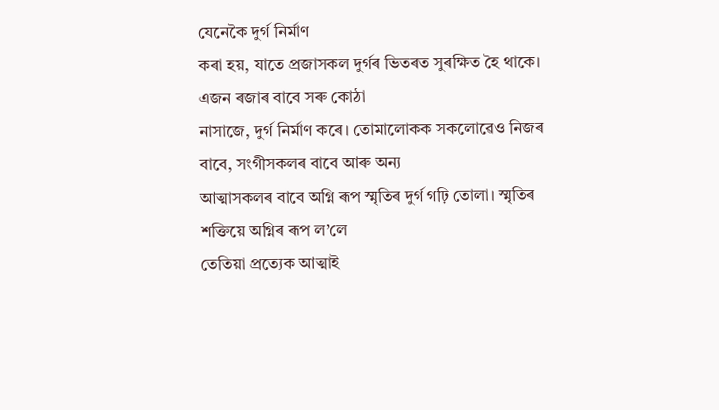যেনেকৈ দুৰ্গ নিৰ্মাণ
কৰা হয়, যাতে প্ৰজাসকল দুৰ্গৰ ভিতৰত সুৰক্ষিত হৈ থাকে। এজন ৰজাৰ বাবে সৰু কোঠা
নাসাজে, দুৰ্গ নিৰ্মাণ কৰে। তোমালোকক সকলোৱেও নিজৰ বাবে, সংগীসকলৰ বাবে আৰু অন্য
আত্মাসকলৰ বাবে অগ্নি ৰূপ স্মৃতিৰ দুৰ্গ গঢ়ি তোলা। স্মৃতিৰ শক্তিয়ে অগ্নিৰ ৰূপ ল’লে
তেতিয়া প্ৰত্যেক আত্মাই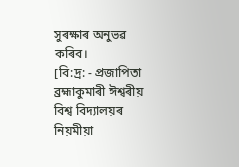সুৰক্ষাৰ অনুভৱ কৰিব।
[বি:দ্ৰ: - প্ৰজাপিতা
ব্ৰহ্মাকুমাৰী ঈশ্বৰীয় বিশ্ব বিদ্যালয়ৰ নিয়মীয়া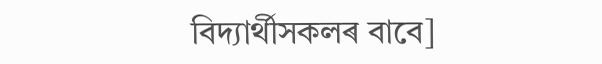বিদ্যাৰ্থীসকলৰ বাবে]